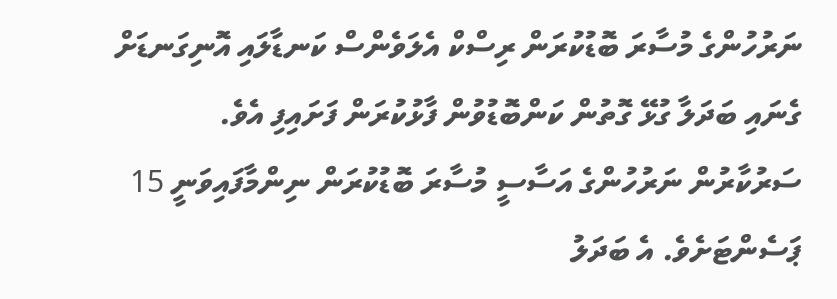ނަރުހުންގެ މުސާރަ ބޮޑުކުރަން ރިސްކް އެލަވެންސް ކަނޑާލައި އޮނިގަނޑަށް ގެނައި ބަދަލާ ގުޅޭ ގޮތުން ކަންބޮޑުވުން ފާޅުކުރަން ފަށައިފި އެވެ.
ސަރުކާރުން ނަރުހުންގެ އަސާސީ މުސާރަ ބޮޑުކުރަން ނިންމާފައިވަނީ 15 ޕަސެންޓަށެވެ. އެ ބަދަލު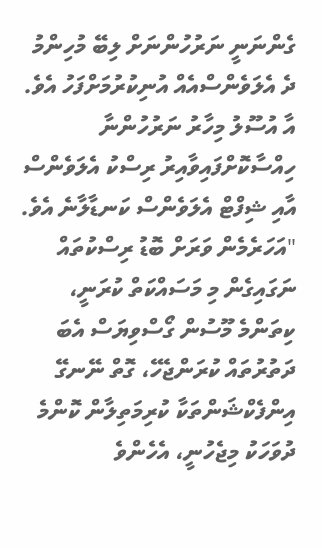ގެންނަނީ ނަރުހުންނަށް ލިބޭ މުހިންމު ދެ އެލަވެންސްއެއް އުނިކުރުމަށްފަހު އެވެ. އާ އުސޫލު މިހާރު ނަރުހުންނާ ހިއްސާކޮށްފައިވާއިރު ރިސްކު އެލަވެންސް އާއި ޝިފްޓް އެލަވެންސް ކަނޑާލާނެ އެވެ.
"އަހަރެމެން ވަރަށް ބޮޑު ރިސްކުތައް ނަގައިގެން މި މަސައްކަތް ކުރަނީ، ކިތަންމެ މޫސުން ގޯސްވިޔަސް އެބަ ދަތުރުތައް ކުރަންޖެހޭ، ގޮތް ނޭނގޭ އިންފެކްޝަންތަކާ ކުރިމަތިލާން ކޮންމެ ދުވަހަކު މިޖެހުނީ، އެހެންވެ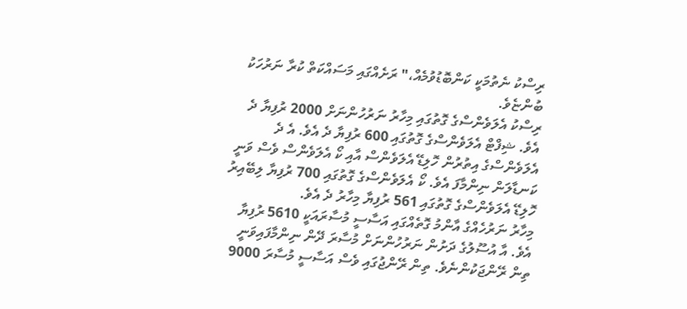ރިސްކު ނެތުމަކީ ކަންބޮޑުވުމެއް،" ރަށެއްގައި މަސައްކަތް ކުރާ ނަރުހަކު ބުންޏެވެ.
ރިސްކު އެލަވެންސްގެ ގޮތުގައި މިހާރު ނަރުހުންނަށް 2000 ރުފިޔާ ދެ އެވެ. ޝިފްޓް އެލަވެންސްގެ ގޮތުގައި 600 ރުފިޔާ ދެ އެވެ. އެ ދެ އެލަވެންސްގެ އިތުރުން ހޮލިޑޭ އެލަވެންސް އާއި ކޯ އެލަވެންސް ވެސް ވަނީ ކަނޑާލަން ނިންމާފަ އެވެ. ކޯ އެލަވެންސްގެ ގޮތުގައި 700 ރުފިޔާ ލިބޭއިރު ހޮލިޑޭ އެލަވެންސްގެ ގޮތުގައި 561 ރުފިޔާ މިހާރު ދެ އެވެ.
މިހާރު ނަރުހެއްގެ އާންމު ގޮތެއްގައި އަސާސީ މުސާރައަކީ 5610 ރުފިޔާ އެވެ. އާ އުސޫލުގެ ދަށުން ނަރުހުންނަށް މުސާރަ ދޭން ނިންމާފައިވަނީ ތިން ރޭންޖަކުންނެވެ. ތިން ރޭންޖުގައި ވެސް އަސާސީ މުސާރަ 9000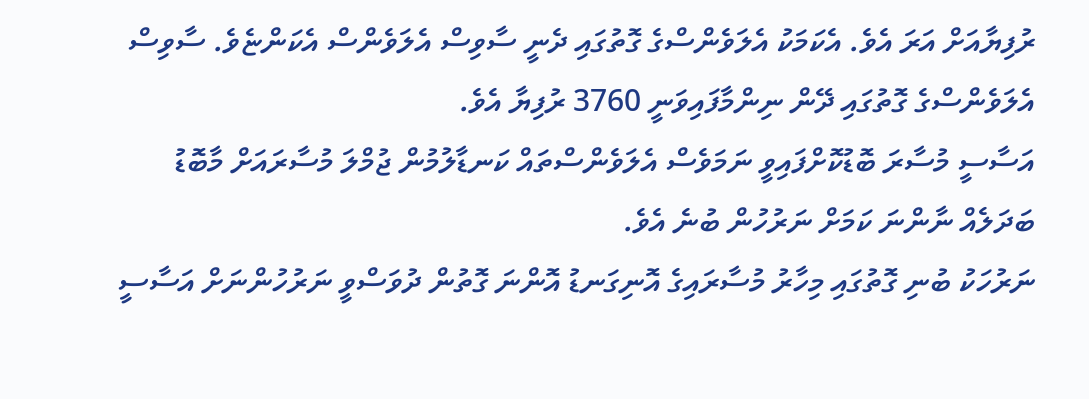ރުފިޔާއަށް އަރަ އެވެ. އެކަމަކު އެލަވެންސްގެ ގޮތުގައި ދެނީ ސާވިސް އެލަވެންސް އެކަންޏެވެ. ސާވިސް އެލަވެންސްގެ ގޮތުގައި ދޭން ނިންމާފައިވަނީ 3760 ރުފިޔާ އެވެ.
އަސާސީ މުސާރަ ބޮޑުކޮށްފައިވީ ނަމަވެސް އެލަވެންސްތައް ކަނޑާލުމުން ޖުމްލަ މުސާރައަށް މާބޮޑު ބަދަލެއް ނާންނަ ކަމަށް ނަރުހުން ބުނެ އެވެ.
ނަރުހަކު ބުނި ގޮތުގައި މިހާރު މުސާރައިގެ އޮނިގަނޑު އޮންނަ ގޮތުން ދުވަސްވީ ނަރުހުންނަށް އަސާސީ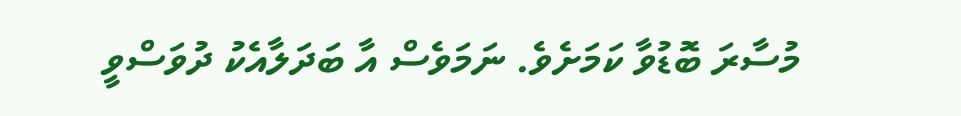މުސާރަ ބޮޑުވާ ކަމަށެވެ. ނަމަވެސް އާ ބަދަލާއެކު ދުވަސްވީ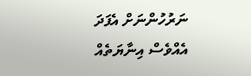ނަރުހުންނަށް އެފަދަ އެއްވެސް އިނާޔަތެއް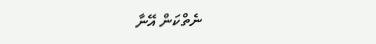ނެތްކަން އޭނާ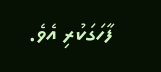ފާހަގަކުރި އެވެ.